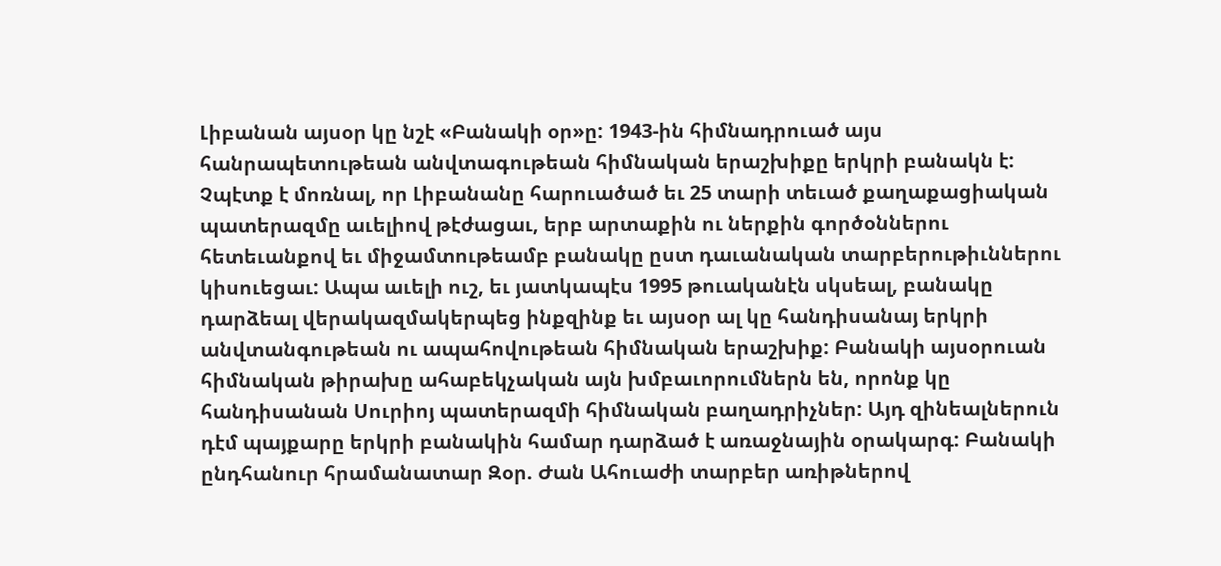Լիբանան այսօր կը նշէ «Բանակի օր»ը: 1943-ին հիմնադրուած այս հանրապետութեան անվտագութեան հիմնական երաշխիքը երկրի բանակն է: Չպէտք է մոռնալ, որ Լիբանանը հարուածած եւ 25 տարի տեւած քաղաքացիական պատերազմը աւելիով թէժացաւ, երբ արտաքին ու ներքին գործօններու հետեւանքով եւ միջամտութեամբ բանակը ըստ դաւանական տարբերութիւններու կիսուեցաւ: Ապա աւելի ուշ, եւ յատկապէս 1995 թուականէն սկսեալ, բանակը դարձեալ վերակազմակերպեց ինքզինք եւ այսօր ալ կը հանդիսանայ երկրի անվտանգութեան ու ապահովութեան հիմնական երաշխիք: Բանակի այսօրուան հիմնական թիրախը ահաբեկչական այն խմբաւորումներն են, որոնք կը հանդիսանան Սուրիոյ պատերազմի հիմնական բաղադրիչներ: Այդ զինեալներուն դէմ պայքարը երկրի բանակին համար դարձած է առաջնային օրակարգ: Բանակի ընդհանուր հրամանատար Զօր. Ժան Ահուաժի տարբեր առիթներով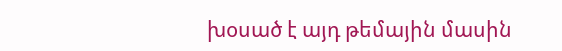խօսած է այդ թեմային մասին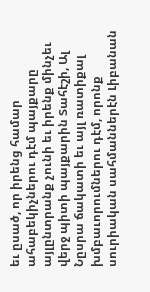եւ ըսած, որ իրենց համար ահաբեկիչներու դէմ պայքարը այլընտրանք չունի եւ իրենք մինչեւ վերջ պիտի պայքարին Տահէշի, Ալ Նըսրա ճակատի եւ այլ ռատիքալ խմբաւորումներու դէմ, որոնք սուրիական սահմաններէն Լիբանան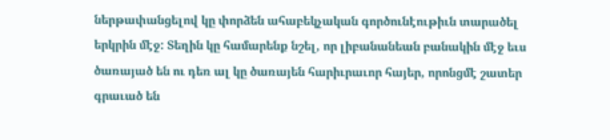ներթափանցելով կը փորձեն ահաբեկչական գործունէութիւն տարածել երկրին մէջ: Տեղին կը համարենք նշել, որ լիբանանեան բանակին մէջ եւս ծառայած են ու դեռ ալ կը ծառայեն հարիւրաւոր հայեր, որոնցմէ շատեր գրաւած են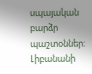սպայական բարձր պաշտօններ: Լիբանանի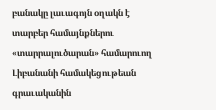բանակը լաւագոյն օղակն է տարբեր համայնքներու «տարրալուծարան» համարուող Լիբանանի համակեցութեան գրաւականին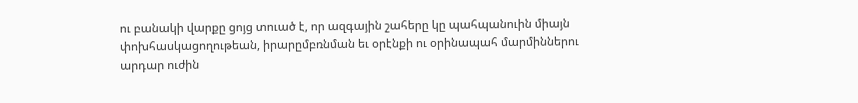ու բանակի վարքը ցոյց տուած է, որ ազգային շահերը կը պահպանուին միայն փոխհասկացողութեան, իրարըմբռնման եւ օրէնքի ու օրինապահ մարմիններու արդար ուժին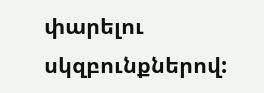փարելու սկզբունքներով: